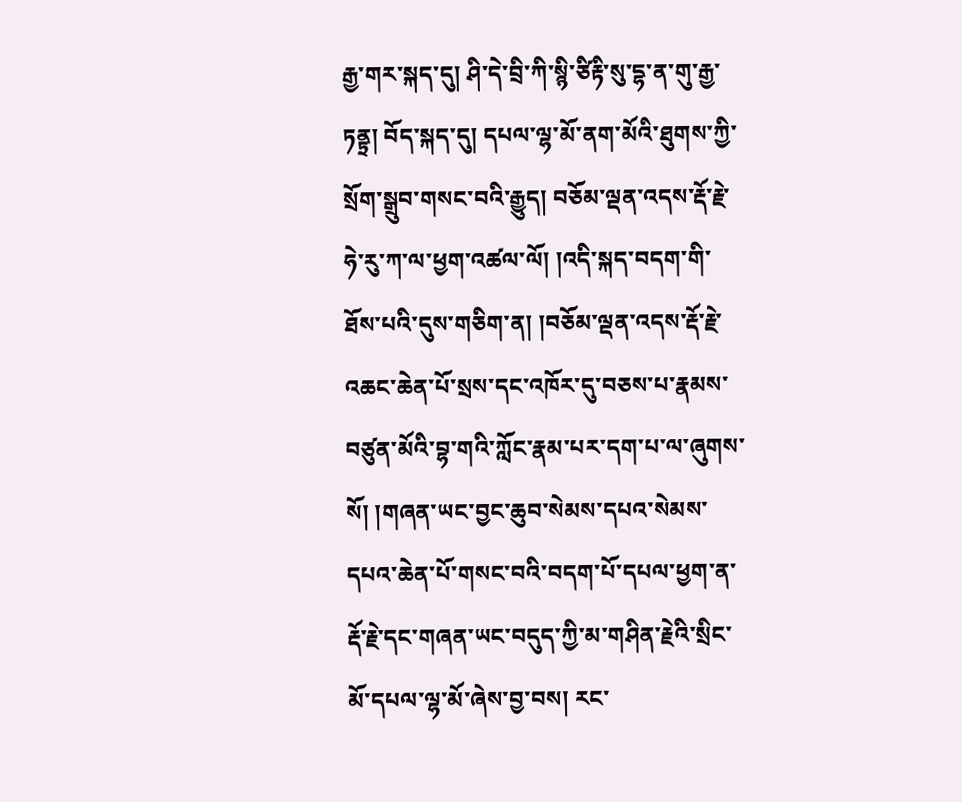རྒྱ་གར་སྐད་དུ། ཤི་དེ་བྲི་ཀི་སྙི་ཙིརྟི་སུ་དྷ་ན་གུ་རྒྱ་ཏནྟྲ། བོད་སྐད་དུ། དཔལ་ལྷ་མོ་ནག་མོའི་ཐུགས་ཀྱི་སྲོག་སྒྲུབ་གསང་བའི་རྒྱུད། བཅོམ་ལྡན་འདས་རྡོ་རྗེ་ཧེ་རུ་ཀ་ལ་ཕྱག་འཚལ་ལོ། །འདི་སྐད་བདག་གི་ཐོས་པའི་དུས་གཅིག་ན། །བཅོམ་ལྡན་འདས་རྡོ་རྗེ་འཆང་ཆེན་པོ་སྲས་དང་འཁོར་དུ་བཅས་པ་རྣམས་བཙུན་མོའི་བྷ་གའི་ཀློང་རྣམ་པར་དག་པ་ལ་ཞུགས་སོ། །གཞན་ཡང་བྱང་ཆུབ་སེམས་དཔའ་སེམས་དཔའ་ཆེན་པོ་གསང་བའི་བདག་པོ་དཔལ་ཕྱག་ན་རྡོ་རྗེ་དང་གཞན་ཡང་བདུད་ཀྱི་མ་གཤིན་རྗེའི་སྲིང་མོ་དཔལ་ལྷ་མོ་ཞེས་བྱ་བས། རང་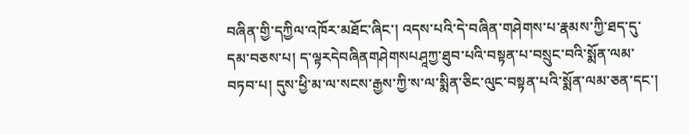བཞིན་གྱི་དཀྱིལ་འཁོར་མཐོང་ཞིང་། འདས་པའི་དེ་བཞིན་གཤེགས་པ་རྣམས་ཀྱི་ཐད་དུ་དམ་བཅས་པ། ད་ལྟརདེབཞིནགཤེགསཔཤཱཀྱ་ཐུབ་པའི་བསྟན་པ་བསྲུང་བའི་སྨོན་ལམ་བཏབ་པ། དུས་ཕྱི་མ་ལ་སངས་རྒྱས་ཀྱི་ས་ལ་སྨིན་ཅིང་ལུང་བསྟན་པའི་སྨོན་ལམ་ཅན་དང་།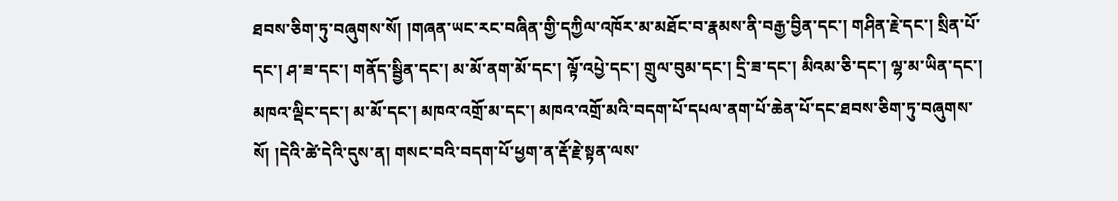ཐབས་ཅིག་ཏུ་བཞུགས་སོ། །གཞན་ཡང་རང་བཞིན་གྱི་དཀྱིལ་འཁོར་མ་མཐོང་བ་རྣམས་ནི་བརྒྱ་བྱིན་དང་། གཤིན་རྗེ་དང་། སྲིན་པོ་དང་། ཤ་ཟ་དང་། གནོད་སྦྱིན་དང་། མ་མོ་ནག་མོ་དང་། ལྟོ་འཔྱེ་དང་། གྲུལ་བུམ་དང་། དྲི་ཟ་དང་། མིའམ་ཅི་དང་། ལྷ་མ་ཡིན་དང་། མཁའ་ལྡིང་དང་། མ་མོ་དང་། མཁའ་འགྲོ་མ་དང་། མཁའ་འགྲོ་མའི་བདག་པོ་དཔལ་ནག་པོ་ཆེན་པོ་དང་ཐབས་ཅིག་ཏུ་བཞུགས་སོ། །དེའི་ཚེ་དེའི་དུས་ན། གསང་བའི་བདག་པོ་ཕྱག་ན་རྡོ་རྗེ་སྟན་ལས་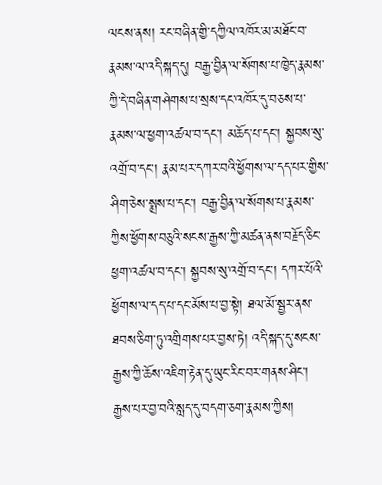ལངས་ནས། རང་བཞིན་གྱི་དཀྱིལ་འཁོར་མ་མཐོང་བ་རྣམས་ལ་འདི་སྐད་དུ། བརྒྱ་བྱིན་ལ་སོགས་པ་ཁྱེད་རྣམས་ཀྱི་དེ་བཞིན་གཤེགས་པ་སྲས་དང་འཁོར་དུ་བཅས་པ་རྣམས་ལ་ཕྱག་འཚལ་བ་དང་། མཆོད་པ་དང་། སྐྱབས་སུ་འགྲོ་བ་དང་། རྣམ་པར་དཀར་བའི་ཕྱོགས་ལ་དད་པར་གྱིས་ཤིག་ཅེས་སྨྲས་པ་དང་། བརྒྱ་བྱིན་ལ་སོགས་པ་རྣམས་ཀྱིས་ཕྱོགས་བཅུའི་སངས་རྒྱས་ཀྱི་མཚན་ནས་བརྗོད་ཅིང་ཕྱག་འཚལ་བ་དང་། སྐྱབས་སུ་འགྲོ་བ་དང་། དཀར་པོའི་ཕྱོགས་ལ་དད་པ་དང་མོས་པ་བྱ་སྟེ། ཐལ་མོ་སྦྱར་ནས་ཐབས་ཅིག་ཏུ་འགྲིགས་པར་བྱས་ཏེ། འདི་སྐད་དུ་སངས་རྒྱས་ཀྱི་ཆོས་འཇིག་རྟེན་དུ་ཡུང་རིང་བར་གནས་ཤིང་། རྒྱས་པར་བྱ་བའི་སླད་དུ་བདག་ཅག་རྣམས་ཀྱིས།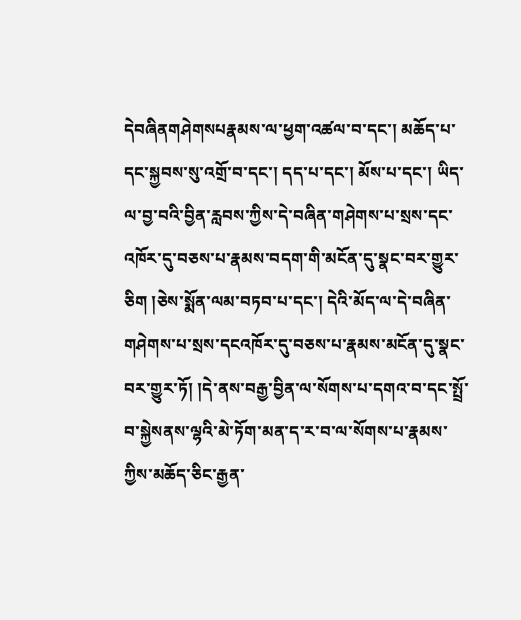དེབཞིནགཤེགསཔརྣམས་ལ་ཕྱག་འཚལ་བ་དང་། མཆོད་པ་དང་སྐྱབས་སུ་འགྲོ་བ་དང་། དད་པ་དང་། མོས་པ་དང་། ཡིད་ལ་བྱ་བའི་བྱིན་རླབས་ཀྱིས་དེ་བཞིན་གཤེགས་པ་སྲས་དང་འཁོར་དུ་བཅས་པ་རྣམས་བདག་གི་མངོན་དུ་སྣང་བར་གྱུར་ཅིག །ཅེས་སྨོན་ལམ་བཏབ་པ་དང་། དེའི་མོད་ལ་དེ་བཞིན་གཤེགས་པ་སྲས་དངའཁོར་དུ་བཅས་པ་རྣམས་མངོན་དུ་སྣང་བར་གྱུར་ཏོ། །དེ་ནས་བརྒྱ་བྱིན་ལ་སོགས་པ་དགའ་བ་དང་སྤྲོ་བ་སྐྱེསནས་ལྷའི་མེ་ཏོག་མན་ད་ར་བ་ལ་སོགས་པ་རྣམས་ཀྱིས་མཆོད་ཅིང་རྒྱན་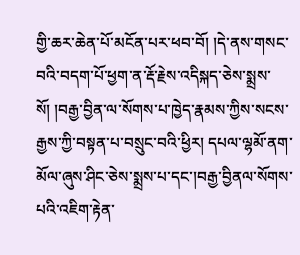གྱི་ཆར་ཆེན་པོ་མངོན་པར་ཕབ་བོ། །དེ་ནས་གསང་བའི་བདག་པོ་ཕྱག་ན་རྡོ་རྗེས་འདིསྐད་ཅེས་སྨྲས་སོ། །བརྒྱ་བྱིན་ལ་སོགས་པ་ཁྱེད་རྣམས་ཀྱིས་སངས་རྒྱས་ཀྱི་བསྟན་པ་བསྲུང་བའི་ཕྱིར། དཔལ་ལྷམོ་ནག་མོལ་ཞུས་ཤིང་ཅེས་སྨྲས་པ་དང་།བརྒྱ་བྱིནལ་སོགས་པའི་འཇིག་རྟེན་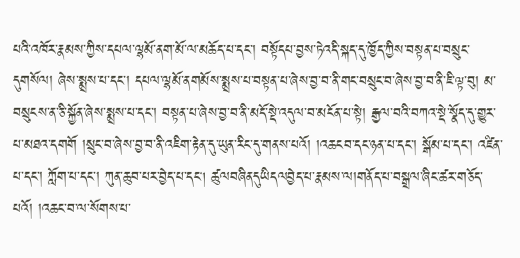པའི་འཁོར་རྣམས་ཀྱིས་དཔལ་ལྷམོ་ནག་མོ་ལ་མཆོད་པ་དང་། བསྟོདཔ་བྱས་ཏེའདི་སྐད་དུ་ཁྱོད་ཀྱིས་བསྟན་པ་བསྲུང་དུགསོལ། ཞེས་སྨྲས་པ་དང་། དཔལ་ལྷམོ་ནགམོས་སྨྲས་པ་བསྟན་པ་ཞེས་བྱ་བ་ནི་གང་བསྲུང་བ་ཞེས་བྱ་བ་ནི་ཇི་ལྟ་བུ། མ་བསྲུངས་ན་ཅི་སྐྱོན་ཞེས་སྨྲས་པ་དང་། བསྟན་པ་ཞེས་བྱ་བ་ནི་མདོ་སྡེ་འདུལ་བ་མངོན་པ་སྟེ། རྒྱལ་བའི་བཀའ་སྡེ་སྣོད་དུ་གྱུར་པ་མཐའ་དགགོ །སྲུང་བ་ཞེས་བྱ་བ་ནི་འཇིག་རྟེན་དུ་ཡུན་རིང་དུ་གནས་པའོ། །འཆངབ་དང་ཉན་པ་དང་། སྒོམ་པ་དང་། འཛིན་པ་དང་། ཀློག་པ་དང་། ཀུན་ཆུབ་པར་བྱེད་པ་དང། ཚུལབཞིནདུཡིདལབྱེད་པ་རྣམས་ལ།གནོད་པ་བསྒྲལ་ཞིང་ཚར་གཅོད་པའོ། །འཆང་བ་ལ་སོགས་པ་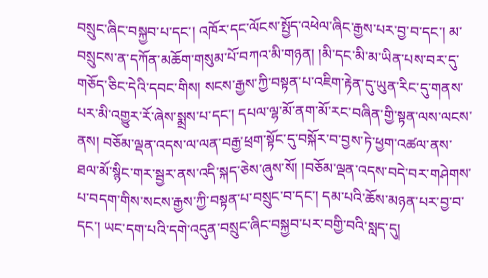བསྲུང་ཞིང་བསྐྱབ་པ་དང་། འཁོར་དང་ལོངས་སྤྱོད་འཕེལ་ཞིང་རྒྱས་པར་བྱ་བ་དང་། མ་བསྲུངས་ན་དཀོན་མཆོག་གསུམ་པོ་བཀའ་མི་གཉན། །མི་དང་མི་མ་ཡིན་པས་བར་དུ་གཅོད་ཅིང་དེའི་དབང་གིས། སངས་རྒྱས་ཀྱི་བསྟན་པ་འཇིག་རྟེན་དུ་ཡུན་རིང་དུ་གནས་པར་མི་འགྱུར་རོ་ཞེས་སྨྲས་པ་དང་། དཔལ་ལྷ་མོ་ནག་མོ་རང་བཞིན་གྱི་སྟན་ལས་ལངས་ནས། བཅོམ་ལྡན་འདས་ལ་ལན་བརྒྱ་ཕྲག་སྟོང་དུ་བསྐོར་བ་བྱས་ཏེ་ཕྱག་འཚལ་ནས་ཐལ་མོ་སྙིང་གར་སྦྱར་ནས་འདི་སྐད་ཅེས་ཞུས་སོ། །བཅོམ་ལྡན་འདས་བདེ་བར་གཤེགས་པ་བདག་གིས་སངས་རྒྱས་ཀྱི་བསྟན་པ་བསྲུང་བ་དང་། དམ་པའི་ཆོས་མཉན་པར་བྱ་བ་དང་། ཡང་དག་པའི་དགེ་འདུན་བསྲུང་ཞིང་བསྐྱབ་པར་བགྱི་བའི་སླད་དུ།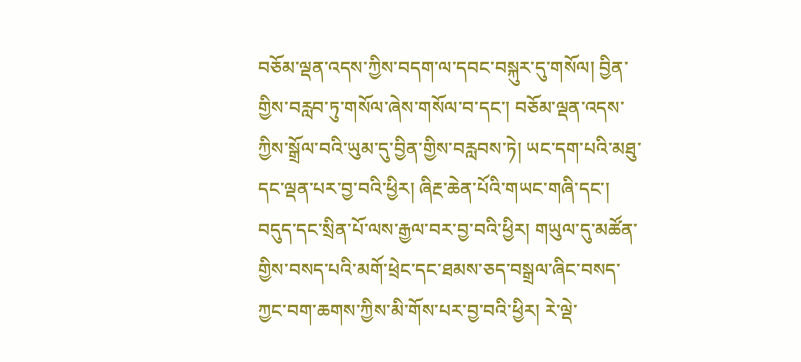བཅོམ་ལྡན་འདས་ཀྱིས་བདག་ལ་དབང་བསྐུར་དུ་གསོལ། བྱིན་གྱིས་བརླབ་ཏུ་གསོལ་ཞེས་གསོལ་བ་དང་། བཅོམ་ལྡན་འདས་ཀྱིས་སྒྲོལ་བའི་ཡུམ་དུ་བྱིན་གྱིས་བརླབས་ཏེ། ཡང་དག་པའི་མཐུ་དང་ལྡན་པར་བྱ་བའི་ཕྱིར། ཞིརྔ་ཆེན་པོའི་གཡང་གཞི་དང་། བདུད་དང་སྲིན་པོ་ལས་རྒྱལ་བར་བྱ་བའི་ཕྱིར། གཡུལ་དུ་མཚོན་གྱིས་བསད་པའི་མགོ་ཕྲེང་དང་ཐམས་ཅད་བསྒྲལ་ཞིང་བསད་ཀྱང་བག་ཆགས་ཀྱིས་མི་གོས་པར་བྱ་བའི་ཕྱིར། རེ་ལྡེ་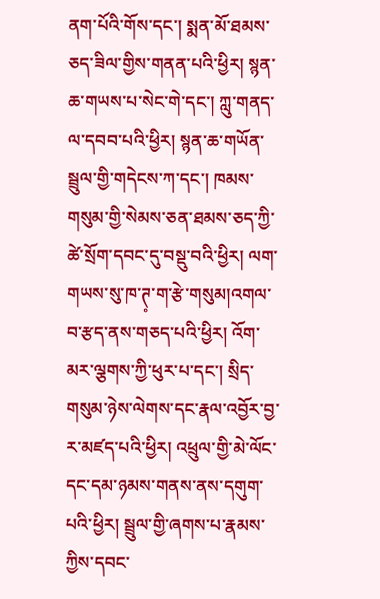ནག་པོའི་གོས་དང་། སྨན་མོ་ཐམས་ཅད་ཟིལ་གྱིས་གནན་པའི་ཕྱིར། སྙན་ཆ་གཡས་པ་སེང་གེ་དང་། ཀླུ་གནད་ལ་དབབ་པའི་ཕྱིར། སྙན་ཆ་གཡོན་སྦྲུལ་གྱི་གདེངས་ཀ་དང་། ཁམས་གསུམ་གྱི་སེམས་ཅན་ཐམས་ཅད་ཀྱི་ཚེ་སྲོག་དབང་དུ་བསྡུ་བའི་ཕྱིར། ལག་གཡས་སུ་ཁ་ཊ༷་ག་རྩེ་གསུམ།འགལ་བ་རྩད་ནས་གཅད་པའི་ཕྱིར། འོག་མར་ལྕགས་ཀྱི་ཕུར་པ་དང་། སྲིད་གསུམ་ཉེས་ལེགས་དང་རྣལ་འབྱོར་བྱ་ར་མཛད་པའི་ཕྱིར། འཕྲུལ་གྱི་མེ་ལོང་དང་དམ་ཉམས་གནས་ནས་དགུག་པའི་ཕྱིར། སྦྲུལ་གྱི་ཞགས་པ་རྣམས་ཀྱིས་དབང་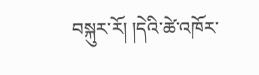བསྐུར་རོ། །དེའི་ཚེ་འཁོར་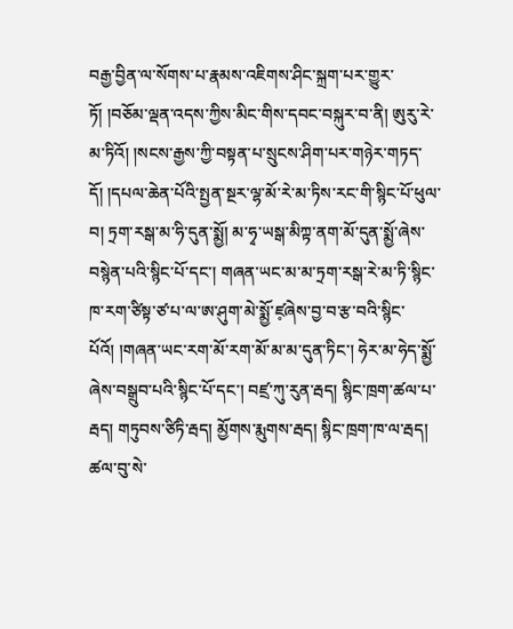བརྒྱ་བྱིན་ལ་སོགས་པ་རྣམས་འཇིགས་ཤིང་སྐྲག་པར་གྱུར་ཏོ། །བཅོམ་ལྡན་འདས་ཀྱིས་མིང་གིས་དབང་བསྐུར་བ་ནི། ཨུརུ་རེ་མ་ཏིའོ། །སངས་རྒྱས་ཀྱི་བསྟན་པ་སྲུངས་ཤིག་པར་གཉེར་གཏད་དོ། །དཔལ་ཆེན་པོའི་སྤྱན་སྔར་ལྷ་མོ་རེ་མ་ཏིས་རང་གི་སྙིང་པོ་ཕུལ་བ། ཏྲག་རསྒ་མ་ཧི་དུན་སྨྱོ། མ་ཧྭ་ཡསྒ་མིཀྟ་ནག་མོ་དུན་སྨྱོ་ཞེས་བསྙེན་པའི་སྙིང་པོ་དང་། གཞན་ཡང་མ་མ་ཏྲག་རསྒ་རེ་མ་ཏི་སྙིང་ཁ་རག་ཙིསྟ་ཙ་པ་ལ་ཨ་ཤུག་མེ་སྨྱོ་ཛ༷ཞེས་བྱ་བ་རྩ་བའི་སྙིང་པོའོ། །གཞན་ཡང་རག་མོ་རག་མོ་མ་མ་དུན་ཏིང་། ཧེར་མ་ཧེད་སྨྱོ་ཞེས་བསྒྲུབ་པའི་སྙིང་པོ་དང་། བཛྲ་ཀུ་རུན་རྦད། སྙིང་ཁྲག་ཚལ་པ་རྦད། གཏུབས་ཙིཏི་རྦད། མྱོགས་རྨུགས་རྦད། སྙིང་ཁྲག་ཁ་ལ་རྦད། ཚལ་བུ་སེ་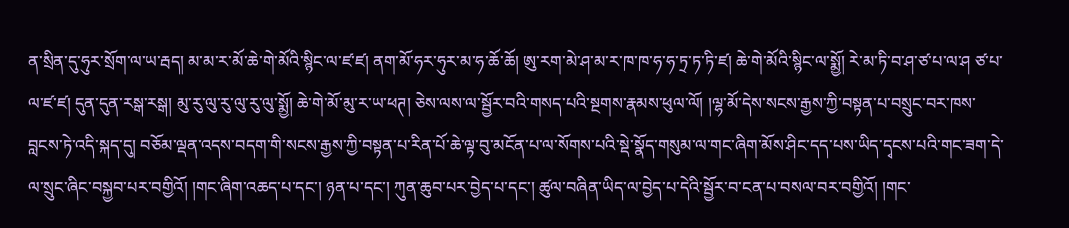ན་སྲིན་དུ་ཧུར་སྲོག་ལ་ཡ་རྦད། མ་མ་ར་མོ་ཆེ་གེ་མོའི་སྙིང་ལ་ཛ་ཛ། ནག་མོ་ཧར་ཧུར་མ་ཧ་ཆོ་ཆོ། ཨུ་རག་མེ་ཤ་མ་ར་ཁ་ཁ་ཧ་ཧ་ཏྲ་ཏ་ཏི་ཛ། ཆེ་གེ་མོའི་སྙིང་ལ་སྨྱོ། རེ་མ་ཏི་བ་ཤ་ཙ་པ་ལ་ཤ ཙ་པ་ལ་ཛ་ཛ། དུན་དུན་རསྒ་རསྒ། མུ་རུ་ལུ་རུ་ལུ་རུ་ལུ་སྨྱོ། ཆེ་གེ་མོ་མུ་ར་ཡ་ཕཊ། ཅེས་ལས་ལ་སྦྱོར་བའི་གསད་པའི་སྔགས་རྣམས་ཕུལ་ལོ། །ལྷ་མོ་དེས་སངས་རྒྱས་ཀྱི་བསྟན་པ་བསྲུང་བར་ཁས་བླངས་ཏེ་འདི་སྐད་དུ། བཅོམ་ལྡན་འདས་བདག་གི་སངས་རྒྱས་ཀྱི་བསྟན་པ་རིན་པོ་ཆེ་ལྟ་བུ་མངོན་པ་ལ་སོགས་པའི་སྡེ་སྣོད་གསུམ་ལ་གང་ཞིག་མོས་ཤིང་དད་པས་ཡིད་དྭངས་པའི་གང་ཟག་དེ་ལ་སྲུང་ཞིང་བསྐྱབ་པར་བགྱིའོ། །གང་ཞིག་འཆད་པ་དང་། ཉན་པ་དང་། ཀུན་ཆུབ་པར་བྱེད་པ་དང་། ཚུལ་བཞིན་ཡིད་ལ་བྱེད་པ་དེའི་སྦྱོར་བ་ངན་པ་བསལ་བར་བགྱིའོ། །གང་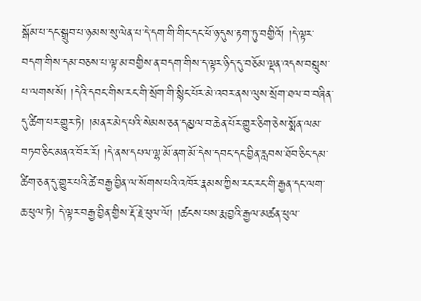སྒོམ་པ་དང་སྒྲུབ་པ་ཉམས་སུ་ལེན་པ་དེ་དག་གི་གིང་དང་ཕོ་ཉ་དུས་རྟག་ཏུ་བགྱིའོ། །དེ་ལྟར་བདག་གིས་དམ་བཅས་པ་ལྟ་མ་བགྱིས་ན་བདག་གིས་ད་ལྟར་ཉིད་དུ་བཅོམ་ལྡན་འདས་བསླུས་པ་ལགས་སོ། །དེའི་དབང་གིས་རང་གི་སྲོག་གི་སྙིང་པོར་མེ་འབར་ནས་ལུས་སྲོག་ཐལ་བ་བཞིན་དུ་ཚིག་པར་གྱུར་ཏེ། །མནར་མེད་པའི་སེམས་ཅན་དམྱལ་བ་ཆེན་པོར་གྱུར་ཅིག་ཅེས་སྨོན་ལམ་བཏབ་ཅིང་མནའ་བོར་རོ། །དེ་ནས་དཔལ་ལྷ་མོ་ནག་མོ་དེས་དབང་དང་བྱིན་རླབས་ཐོབ་ཅིང་དམ་ཚིག་ཅན་དུ་གྱུར་པའི་ཚེ་བརྒྱ་བྱིན་ལ་སོགས་པའི་འཁོར་རྣམས་ཀྱིས་རང་རང་གི་རྒྱན་དང་ལག་ཆ་ཕུལ་ཏེ། དེ་ལྟར་བརྒྱ་བྱིན་གྱིས་རྡོ་རྗེ་ཕུལ་ལོ། །ཚངས་པས་རྨ་བྱའི་རྒྱལ་མཚན་ཕུལ་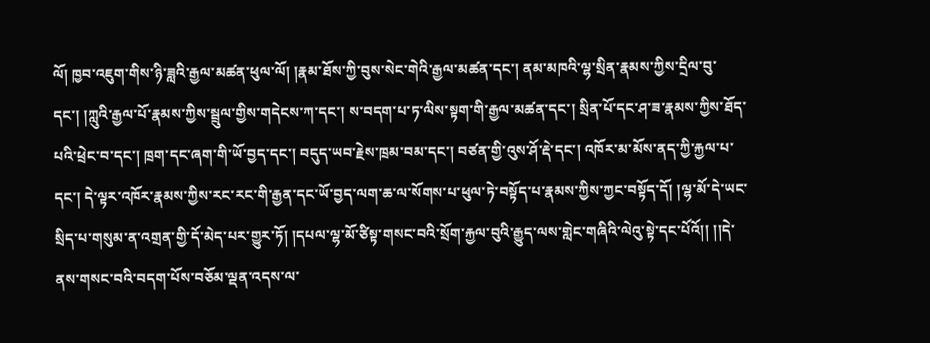ལོ། ཁྱབ་འཇུག་གིས་ཉི་ཟླའི་རྒྱལ་མཚན་ཕུལ་ལོ། །རྣམ་ཐོས་ཀྱི་བུས་སེང་གེའི་རྒྱལ་མཚན་དང་། ནམ་མཁའི་ལྷ་སྲིན་རྣམས་ཀྱིས་དྲིལ་བུ་དང་། །ཀླུའི་རྒྱལ་པོ་རྣམས་ཀྱིས་སྦྲུལ་གྱིས་གདེངས་ཀ་དང་། ས་བདག་པ་ཏ་ལིས་སྟག་གི་རྒྱལ་མཚན་དང་། སྲིན་པོ་དང་ཤ་ཟ་རྣམས་ཀྱིས་ཐོད་པའི་ཕྲེང་བ་དང་། ཁྲག་དང་ཞག་གི་ཡོ་བྱད་དང་། བདུད་ཡབ་རྗེས་ཁྲམ་བམ་དང་། བཙན་གྱི་འུས་ཤོ་རྡེ་དང་། འཁོར་མ་མོས་ནད་ཀྱི་རྐྱལ་པ་དང་། དེ་ལྟར་འཁོར་རྣམས་ཀྱིས་རང་རང་གི་རྒྱན་དང་ཡོ་བྱད་ལག་ཆ་ལ་སོགས་པ་ཕུལ་ཏེ་བསྟོད་པ་རྣམས་ཀྱིས་ཀྱང་བསྟོད་དོ། །ལྷ་མོ་དེ་ཡང་སྲིད་པ་གསུམ་ན་འགྲན་གྱི་དོ་མེད་པར་གྱུར་ཏོ། །དཔལ་ལྷ་མོ་ཙིསྟ་གསང་བའི་སྲོག་རྐྱལ་བུའི་རྒྱུད་ལས་གླེང་གཞིའི་ལེའུ་སྟེ་དང་པོའོ།། །།དེ་ནས་གསང་བའི་བདག་པོས་བཅོམ་ལྡན་འདས་ལ་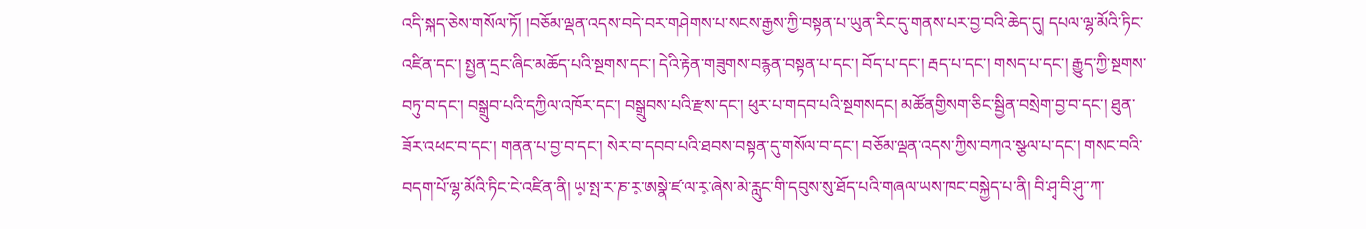འདི་སྐད་ཅེས་གསོལ་ཏོ། །བཅོམ་ལྡན་འདས་བདེ་བར་གཤེགས་པ་སངས་རྒྱས་ཀྱི་བསྟན་པ་ཡུན་རིང་དུ་གནས་པར་བྱ་བའི་ཆེད་དུ། དཔལ་ལྷ་མོའི་ཏིང་འཛིན་དང་། སྤྱན་དྲང་ཞིང་མཆོད་པའི་སྔགས་དང་། དེའི་རྟེན་གཟུགས་བརྙན་བསྟན་པ་དང་། བོད་པ་དང་། རྦད་པ་དང་། གསད་པ་དང་། རྒྱུད་ཀྱི་སྔགས་བཏུ་བ་དང་། བསྒྲུབ་པའི་དཀྱིལ་འཁོར་དང་། བསྒྲུབས་པའི་རྫས་དང་། ཕུར་པ་གདབ་པའི་སྔགསདང། མཚོནགྱིསག་ཅིང་སྦྱིན་བསྲེག་བྱ་བ་དང་། ཐུན་ཟོར་འཕང་བ་དང་། གནན་པ་བྱ་བ་དང་། སེར་བ་དབབ་པའི་ཐབས་བསྟན་དུ་གསོལ་བ་དང་། བཅོམ་ལྡན་འདས་ཀྱིས་བཀའ་སྩལ་པ་དང་། གསང་བའི་བདག་པོ་ལྷ་མོའི་ཏིང་ངེ་འཛིན་ནི། ཡ༷་སྤ་ར་ཎ་ར༷་ཨསྣེ་ཛ་ལ་ར༷་ཞེས་མེ་རླུང་གི་དབུས་སུ་ཐོད་པའི་གཞལ་ཡས་ཁང་བསྐྱེད་པ་ནི། བི་ཤྭ་བི་ཤུ་་ཀ་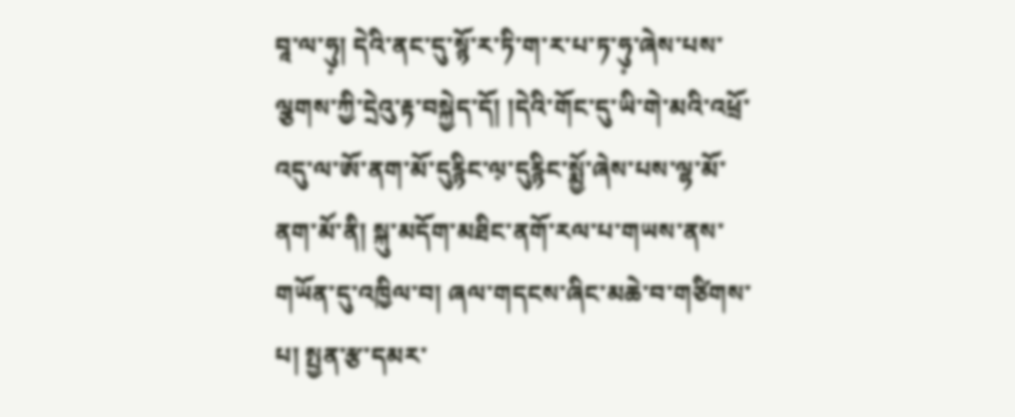བཱ་ལ་ཧུ༷། དེའི་ནང་དུ་སྙོ་ར་ཏི་ག་ར་པ་ཏ་ཧུ༷་ཞེས་པས་ལྕགས་ཀྱི་དྲེའུ་རྟ་བསྐྱེད་དོ། །དེའི་གོང་དུ་ཡི་གེ་མའི་འཕྲོ་འདུ་ལ་ཨོ་ནག་མོ་དུརྙིང་ལ༷་དུརྙིང་སྨྱོ་ཞེས་པས་ལྷ་མོ་ནག་མོ་ནི། སྐུ་མདོག་མཐིང་ནགོ་རལ་པ་གཡས་ནས་གཡོན་དུ་འཁྱིལ་བ། ཞལ་གདངས་ཞིང་མཆེ་བ་གཙིགས་པ། སྤྱན་རྩ་དམར་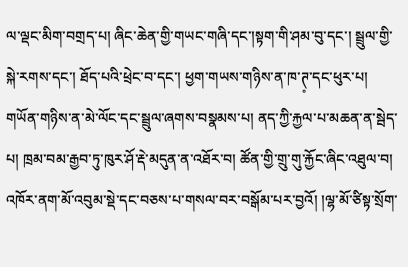ལ་ལྡང་མིག་བགྲད་པ། ཞིང་ཆེན་གྱི་གཡང་གཞི་དང་།སྟག་གི་ཤམ་བུ་དང་། སྦྲུལ་གྱི་སྐེ་རགས་དང་། ཐོད་པའི་ཕྲེང་བ་དང་། ཕྱག་གཡས་གཉིས་ན་ཁ་ཊ༷་དང་ཕུར་པ། གཡོན་གཉིས་ན་མེ་ལོང་དང་སྦྲུལ་ཞགས་བསྣམས་པ། ནད་ཀྱི་རྐྱལ་པ་མཆན་ན་སྦེད་པ། ཁྲམ་བམ་རྒྱབ་ཏུ་ཁུར་ཤོ་རྡེ་མདུན་ན་འཐོར་བ། ཚོན་གྱི་གྲུ་གུ་རྐྱོང་ཞིང་འཐུལ་བ། འཁོར་ནག་མོ་འབུམ་སྡེ་དང་བཅས་པ་གསལ་བར་བསྒོམ་པར་བྱའོ། །ལྷ་མོ་ཙིསྟ་སྲོག་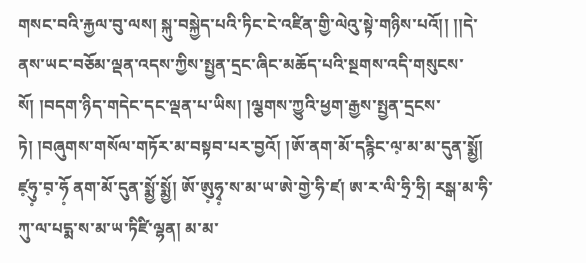གསང་བའི་རྐྱལ་བུ་ལས། སྐུ་བསྐྱེད་པའི་ཏིང་ངེ་འཛིན་གྱི་ལེའུ་སྟེ་གཉིས་པའོ།། །།དེ་ནས་ཡང་བཅོམ་ལྡན་འདས་ཀྱིས་སྤྱན་དྲང་ཞིང་མཆོད་པའི་སྔགས་འདི་གསུངས་སོ། །བདག་ཉིད་གདེང་དང་ལྡན་པ་ཡིས། །ལྕགས་ཀྱུའི་ཕྱག་རྒྱས་སྤྱན་དྲངས་ཏེ། །བཞུགས་གསོལ་གཏོར་མ་བསྟབ་པར་བྱའོ། །ཨོ་ནག་མོ་དརྙིང་ལ༷་མ་མ་དུན་སྨྱོ། ཛ༷ཧུ༷་བ༷་ཧོ༷ ནག་མོ་དུན་སྨྱོ་སྨྱོ། ཨོ་ཨུ༷ཧྭ༷་ས་མ་ཡ་ཨེ་གྱེ་ཧི་ཛ། ཨ་ར་ལི་ཧྲི་ཧྲི། རསྒ་མ་ཧི་ཀུ་ལ་པདྨ་ས་མ་ཡ་ཏིཛི་ལྷན། མ་མ་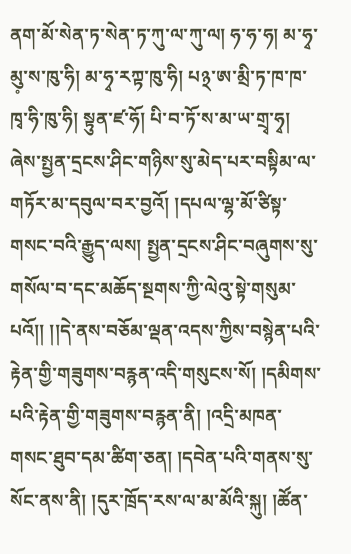ནག་མོ་སེན་ཏ་སེན་ཏ་ཀུ་ལ་ཀུ་ལ། ཧ་ཧ་ཧ། མ་ཧྭ་མུ༷་ས་ཁུ་ཧི། མ་ཧྭ་རཀྟ་ཁུ་ཧི། པ྅་ཨ་མྲི་ཏ་ཁ་ཁ་ཁྭ་ཧི་ཁུ་ཧི། སྟུན་ཛ་ཧོ། པི་བ་ཏོ་ས་མ་ཡ་གྲྭ་ཧྭ། ཞེས་སྤྱན་དྲངས་ཤིང་གཉིས་སུ་མེད་པར་བསྟིམ་ལ་གཏོར་མ་དབུལ་བར་བྱའོ། །དཔལ་ལྷ་མོ་ཙིསྟ་གསང་བའི་རྒྱུད་ལས། སྤྱན་དྲངས་ཤིང་བཞུགས་སུ་གསོལ་བ་དང་མཆོད་སྔགས་ཀྱི་ལེའུ་སྟེ་གསུམ་པའོ།། །།དེ་ནས་བཅོམ་ལྡན་འདས་ཀྱིས་བསྙེན་པའི་རྟེན་གྱི་གཟུགས་བརྙན་འདི་གསུངས་སོ། །དམིགས་པའི་རྟེན་གྱི་གཟུགས་བརྙན་ནི། །འདྲི་མཁན་གསང་ཐུབ་དམ་ཚིག་ཅན། །དབེན་པའི་གནས་སུ་སོང་ནས་ནི། །དུར་ཁྲོད་རས་ལ་མ་མོའི་སྐུ། །ཚོན་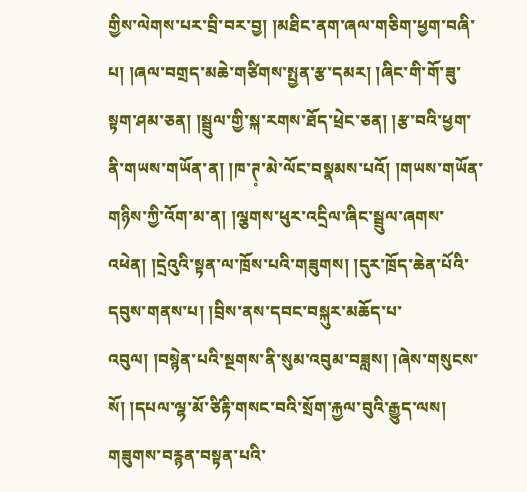གྱིས་ལེགས་པར་བྲི་བར་བྱ། །མཐིང་ནག་ཞལ་གཅིག་ཕྱག་བཞི་པ། །ཞལ་བགྲད་མཆེ་གཙིགས་སྤྱན་རྩ་དམར། །ཞིང་གི་གོ་ཟུ་སྟག་ཤམ་ཅན། །སྦྲུལ་གྱི་སྐ་རགས་ཐོད་ཕྲེང་ཅན། །རྩ་བའི་ཕྱག་ནི་གཡས་གཡོན་ན། །ཁ་ཊ༷་མེ་ལོང་བསྣམས་པའོ། །གཡས་གཡོན་གཉིས་ཀྱི་འོག་མ་ན། །ལྕགས་ཕུར་འདྲིལ་ཞིང་སྦྲུལ་ཞགས་འཕེན། །དྲེའུའི་སྟན་ལ་ཁྲོས་པའི་གཟུགས། །དུར་ཁྲོད་ཆེན་པོའི་དབུས་གནས་པ། །བྲིས་ནས་དབང་བསྐུར་མཆོད་པ་འབུལ། །བསྙེན་པའི་སྔགས་ནི་སུམ་འབུམ་བཟླས། །ཞེས་གསུངས་སོ། །དཔལ་ལྷ་མོ་ཙིརྟི་གསང་བའི་སྲོག་རྐྱལ་བུའི་རྒྱུད་ལས། གཟུགས་བརྙན་བསྟན་པའི་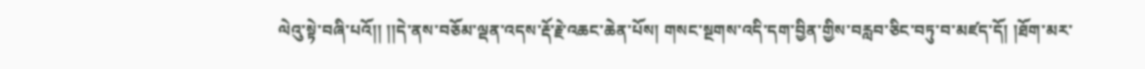ལེའུ་སྟེ་བཞི་པའོ།། །།དེ་ནས་བཅོམ་ལྡན་འདས་རྡོ་རྗེ་འཆང་ཆེན་པོས། གསང་སྔགས་འདི་དག་བྱིན་གྱིས་བརླབ་ཅིང་བཏུ་བ་མཛད་དོ། །ཐོག་མར་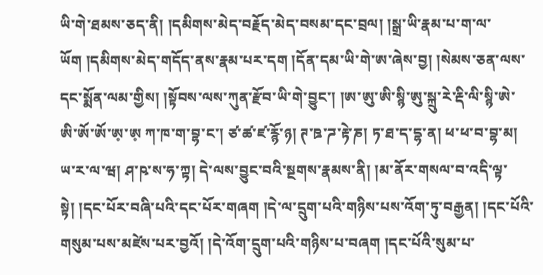ཡི་གེ་ཐམས་ཅད་ནི། །དམིགས་མེད་བརྗོད་མེད་བསམ་དང་བྲལ། །སྒྲ་ཡི་རྣམ་པ་ག་ལ་ཡོག །དམིགས་མེད་གདོད་ནས་རྣམ་པར་དག །དོན་དམ་ཡི་གེ་ཨ་ཞེས་བྱ། །སེམས་ཅན་ལས་དང་སྨོན་ལམ་གྱིས། །སྟོབས་ལས་ཀུན་རྫོབ་ཡི་གེ་བྱུང་། །ཨ་ཨུ་ཨི་སྙི་ཨུ་སྐྲུ་རེ་རྡི་ལི་སྙི་ཨེ་ཨི་ཨོ་ཨོ་ཨ༷་ཨ༷ ཀ་ཁ་ག་བྷ་ང་། ཙ་ཚ་ཛ་རྙོ་ཉ། ཊ་ཋ་ཌ་རྟེ་ཎ། ཏ་ཐ་ད་དྷ་ན། ཕ་ཕ་བ་བྷ་མ། ཡ་ར་ལ་ཝ། ཤ་ཥ་ས་ཧ་ཀྟ། དེ་ལས་བྱུང་བའི་སྔགས་རྣམས་ནི། །མ་ནོར་གསལ་བ་འདི་ལྟ་སྟེ། །དང་པོར་བཞི་པའི་དང་པོར་གཞག །དེ་ལ་དྲུག་པའི་གཉིས་པས་འོག་ཏུ་བརྒྱན། །དང་པོའི་གསུམ་པས་མཛེས་པར་བྱའོ། །དེ་འོག་དྲུག་པའི་གཉིས་པ་བཞག །དང་པོའི་སུམ་པ་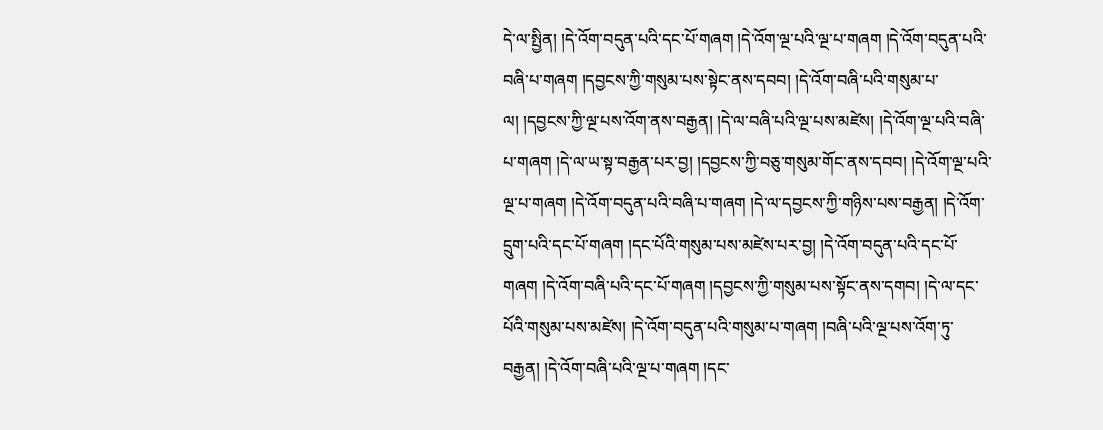དེ་ལ་སྤྱིན། །དེ་འོག་བདུན་པའི་དང་པོ་གཞག །དེ་འོག་ལྔ་པའི་ལྔ་པ་གཞག །དེ་འོག་བདུན་པའི་བཞི་པ་གཞག །དབྱངས་ཀྱི་གསུམ་པས་སྟེང་ནས་དབབ། །དེ་འོག་བཞི་པའི་གསུམ་པ་ལ། །དབྱངས་ཀྱི་ལྔ་པས་འོག་ནས་བརྒྱན། །དེ་ལ་བཞི་པའི་ལྔ་པས་མཛེས། །དེ་འོག་ལྔ་པའི་བཞི་པ་གཞག །དེ་ལ་ཡ་སྟ་བརྒྱན་པར་བྱ། །དབྱངས་ཀྱི་བཅུ་གསུམ་གོང་ནས་དབབ། །དེ་འོག་ལྔ་པའི་ལྔ་པ་གཞག །དེ་འོག་བདུན་པའི་བཞི་པ་གཞག །དེ་ལ་དབྱངས་ཀྱི་གཉིས་པས་བརྒྱན། །དེ་འོག་དྲུག་པའི་དང་པོ་གཞག །དང་པོའི་གསུམ་པས་མཛེས་པར་བྱ། །དེ་འོག་བདུན་པའི་དང་པོ་གཞག །དེ་འོག་བཞི་པའི་དང་པོ་གཞག །དབྱངས་ཀྱི་གསུམ་པས་སྟོང་ནས་དགབ། །དེ་ལ་དང་པོའི་གསུམ་པས་མཛེས། །དེ་འོག་བདུན་པའི་གསུམ་པ་གཞག །བཞི་པའི་ལྔ་པས་འོག་ཏུ་བརྒྱན། །དེ་འོག་བཞི་པའི་ལྔ་པ་གཞག །དང་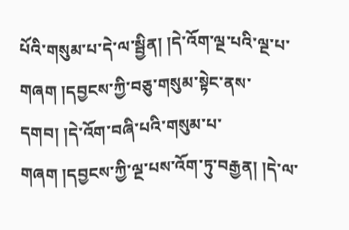པོའི་གསུམ་པ་དེ་ལ་སྦྱིན། །དེ་འོག་ལྔ་པའི་ལྔ་པ་གཞག །དབྱངས་ཀྱི་བཅུ་གསུམ་སྟེང་ནས་དགབ། །དེ་འོག་བཞི་པའི་གསུམ་པ་གཞག །དབྱངས་ཀྱི་ལྔ་པས་འོག་ཏུ་བརྒྱན། །དེ་ལ་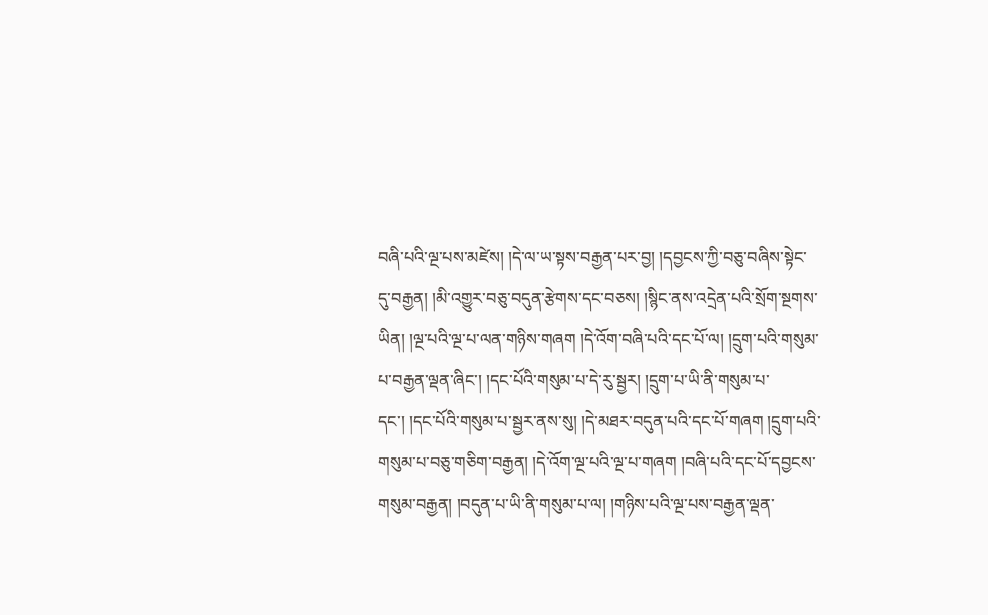བཞི་པའི་ལྔ་པས་མཛེས། །དེ་ལ་ཡ་སྟས་བརྒྱན་པར་བྱ། །དབྱངས་ཀྱི་བཅུ་བཞིས་སྟེང་དུ་བརྒྱན། །མི་འགྱུར་བཅུ་བདུན་རྩེགས་དང་བཅས། །སྙིང་ནས་འདྲེན་པའི་སྲོག་སྔགས་ཡིན། །ལྔ་པའི་ལྔ་པ་ལན་གཉིས་གཞག །དེ་འོག་བཞི་པའི་དང་པོ་ལ། །དྲུག་པའི་གསུམ་པ་བརྒྱན་ལྡན་ཞིང་། །དང་པོའི་གསུམ་པ་དེ་རུ་སྦྱར། །དྲུག་པ་ཡི་ནི་གསུམ་པ་དང་། །དང་པོའི་གསུམ་པ་སྦྱར་ནས་སུ། །དེ་མཐར་བདུན་པའི་དང་པོ་གཞག །དྲུག་པའི་གསུམ་པ་བཅུ་གཅིག་བརྒྱན། །དེ་འོག་ལྔ་པའི་ལྔ་པ་གཞག །བཞི་པའི་དང་པོ་དབྱངས་གསུམ་བརྒྱན། །བདུན་པ་ཡི་ནི་གསུམ་པ་ལ། །གཉིས་པའི་ལྔ་པས་བརྒྱན་ལྡན་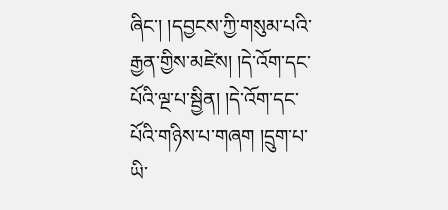ཞིང་། །དབྱངས་ཀྱི་གསུམ་པའི་རྒྱན་གྱིས་མཛེས། །དེ་འོག་དང་པོའི་ལྔ་པ་སྦྱིན། །དེ་འོག་དང་པོའི་གཉིས་པ་གཞག །དྲུག་པ་ཡི་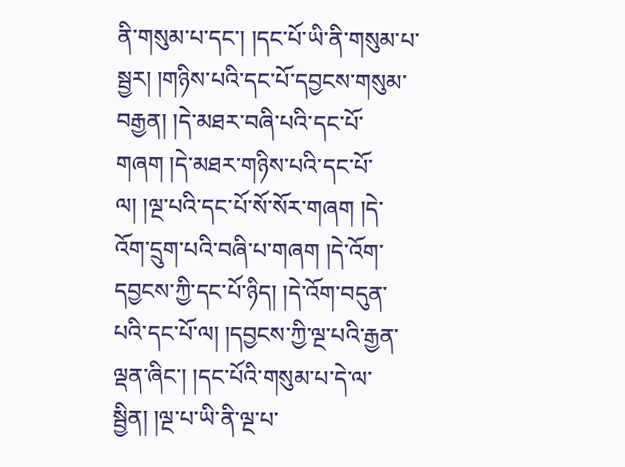ནི་གསུམ་པ་དང་། །དང་པོ་ཡི་ནི་གསུམ་པ་སྦྱར། །གཉིས་པའི་དང་པོ་དབྱངས་གསུམ་བརྒྱན། །དེ་མཐར་བཞི་པའི་དང་པོ་གཞག །དེ་མཐར་གཉིས་པའི་དང་པོ་ལ། །ལྔ་པའི་དང་པོ་སོ་སོར་གཞག །དེ་འོག་དྲུག་པའི་བཞི་པ་གཞག །དེ་འོག་དབྱངས་ཀྱི་དང་པོ་ཉིད། །དེ་འོག་བདུན་པའི་དང་པོ་ལ། །དབྱངས་ཀྱི་ལྔ་པའི་རྒྱན་ལྡན་ཞིང་། །དང་པོའི་གསུམ་པ་དེ་ལ་སྦྱིན། །ལྔ་པ་ཡི་ནི་ལྔ་པ་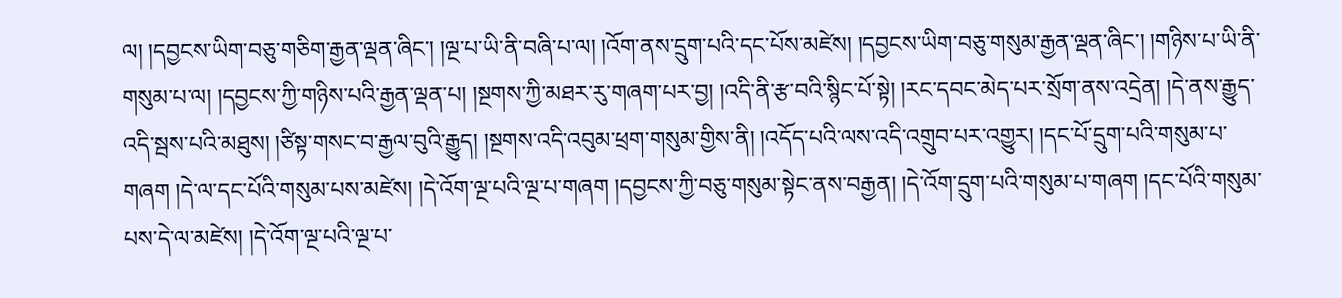ལ། །དབྱངས་ཡིག་བཅུ་གཅིག་རྒྱན་ལྡན་ཞིང་། །ལྔ་པ་ཡི་ནི་བཞི་པ་ལ། །འོག་ནས་དྲུག་པའི་དང་པོས་མཛེས། །དབྱངས་ཡིག་བཅུ་གསུམ་རྒྱན་ལྡན་ཞིང་། །གཉིས་པ་ཡི་ནི་གསུམ་པ་ལ། །དབྱངས་ཀྱི་གཉིས་པའི་རྒྱན་ལྡན་པ། །སྔགས་ཀྱི་མཐར་རུ་གཞག་པར་བྱ། །འདི་ནི་རྩ་བའི་སྙིང་པོ་སྟེ། །རང་དབང་མེད་པར་སྲོག་ནས་འདྲེན། །དེ་ནས་རྒྱུད་འདི་སྦས་པའི་མཐུས། །ཙིསྟ་གསང་བ་རྒྱལ་བུའི་རྒྱུད། །སྔགས་འདི་འབུམ་ཕྲག་གསུམ་གྱིས་ནི། །འདོད་པའི་ལས་འདི་འགྲུབ་པར་འགྱུར། །དང་པོ་དྲུག་པའི་གསུམ་པ་གཞག །དེ་ལ་དང་པོའི་གསུམ་པས་མཛེས། །དེ་འོག་ལྔ་པའི་ལྔ་པ་གཞག །དབྱངས་ཀྱི་བཅུ་གསུམ་སྟེང་ནས་བརྒྱན། །དེ་འོག་དྲུག་པའི་གསུམ་པ་གཞག །དང་པོའི་གསུམ་པས་དེ་ལ་མཛེས། །དེ་འོག་ལྔ་པའི་ལྔ་པ་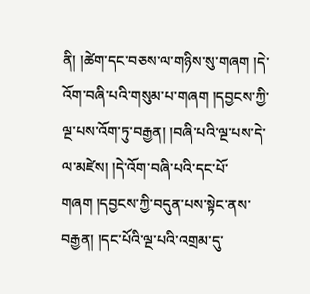ནི། །ཚེག་དང་བཅས་ལ་གཉིས་སུ་གཞག །དེ་འོག་བཞི་པའི་གསུམ་པ་གཞག །དབྱངས་ཀྱི་ལྔ་པས་འོག་ཏུ་བརྒྱན། །བཞི་པའི་ལྔ་པས་དེ་ལ་མཛེས། །དེ་འོག་བཞི་པའི་དང་པོ་གཞག །དབྱངས་ཀྱི་བདུན་པས་སྟེང་ནས་བརྒྱན། །དང་པོའི་ལྔ་པའི་འགྲམ་དུ་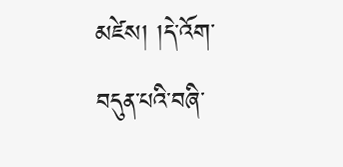མཛེས། །དེ་འོག་བདུན་པའི་བཞི་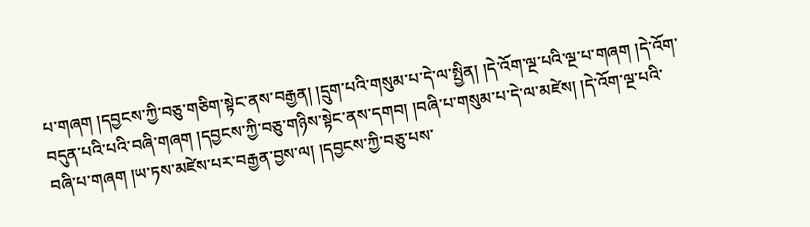པ་གཞག །དབྱངས་ཀྱི་བཅུ་གཅིག་སྟེང་ནས་བརྒྱན། །དྲུག་པའི་གསུམ་པ་དེ་ལ་སྤྱིན། །དེ་འོག་ལྔ་པའི་ལྔ་པ་གཞག །དེ་འོག་བདུན་པའི་པའི་བཞི་གཞག །དབྱངས་ཀྱི་བཅུ་གཉིས་སྟེང་ནས་དགབ། །བཞི་པ་གསུམ་པ་དེ་ལ་མཛེས། །དེ་འོག་ལྔ་པའི་བཞི་པ་གཞག །ཡ་ཏས་མཛེས་པར་བརྒྱན་བྱས་ལ། །དབྱངས་ཀྱི་བཅུ་པས་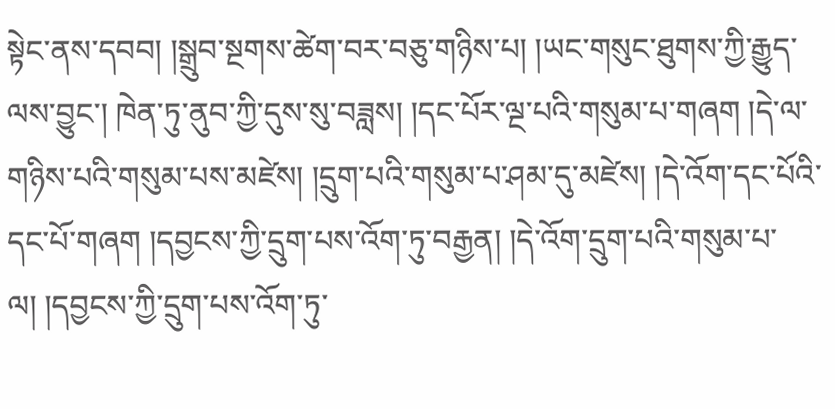སྟེང་ནས་དབབ། །སྒྲུབ་སྔགས་ཚེག་བར་བཅུ་གཉིས་པ། །ཡང་གསུང་ཐུགས་ཀྱི་རྒྱུད་ལས་བྱུང་། ཁེན་ཏུ་ནུབ་ཀྱི་དུས་སུ་བཟླས། །དང་པོར་ལྔ་པའི་གསུམ་པ་གཞག །དེ་ལ་གཉིས་པའི་གསུམ་པས་མཛེས། །དྲུག་པའི་གསུམ་པ་ཤམ་དུ་མཛེས། །དེ་འོག་དང་པོའི་དང་པོ་གཞག །དབྱངས་ཀྱི་དྲུག་པས་འོག་ཏུ་བརྒྱན། །དེ་འོག་དྲུག་པའི་གསུམ་པ་ལ། །དབྱངས་ཀྱི་དྲུག་པས་འོག་ཏུ་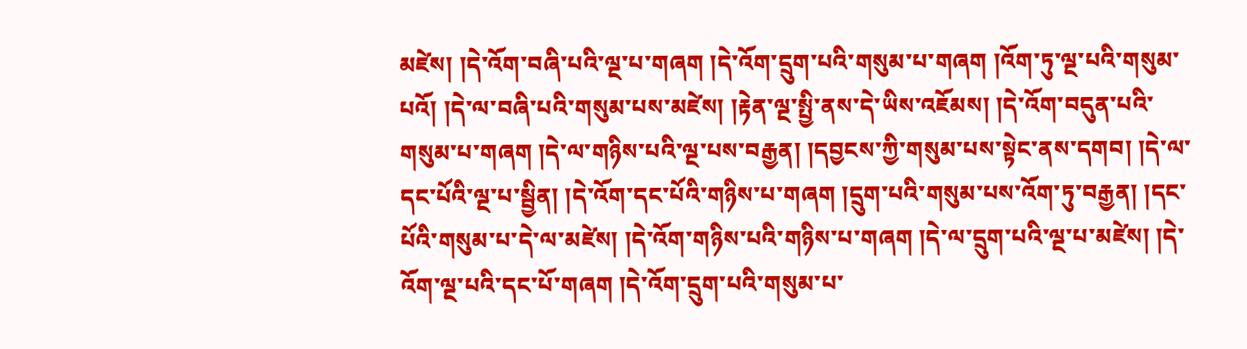མཛེས། །དེ་འོག་བཞི་པའི་ལྔ་པ་གཞག །དེ་འོག་དྲུག་པའི་གསུམ་པ་གཞག །འོག་ཏུ་ལྔ་པའི་གསུམ་པའོ། །དེ་ལ་བཞི་པའི་གསུམ་པས་མཛེས། །རྟེན་ལྔ་སྤྱི་ནས་དེ་ཡིས་འཇོམས། །དེ་འོག་བདུན་པའི་གསུམ་པ་གཞག །དེ་ལ་གཉིས་པའི་ལྔ་པས་བརྒྱན། །དབྱངས་ཀྱི་གསུམ་པས་སྟེང་ནས་དགབ། །དེ་ལ་དང་པོའི་ལྔ་པ་སྦྱིན། །དེ་འོག་དང་པོའི་གཉིས་པ་གཞག །དྲུག་པའི་གསུམ་པས་འོག་ཏུ་བརྒྱན། །དང་པོའི་གསུམ་པ་དེ་ལ་མཛེས། །དེ་འོག་གཉིས་པའི་གཉིས་པ་གཞག །དེ་ལ་དྲུག་པའི་ལྔ་པ་མཛེས། །དེ་འོག་ལྔ་པའི་དང་པོ་གཞག །དེ་འོག་དྲུག་པའི་གསུམ་པ་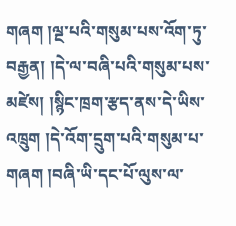གཞག །ལྔ་པའི་གསུམ་པས་འོག་ཏུ་བརྒྱན། །དེ་ལ་བཞི་པའི་གསུམ་པས་མཛེས། །སྙིང་ཁྲག་རྩད་ནས་དེ་ཡིས་འཁྲུག །དེ་འོག་དྲུག་པའི་གསུམ་པ་གཞག །བཞི་ཡི་དང་པོ་ལུས་ལ་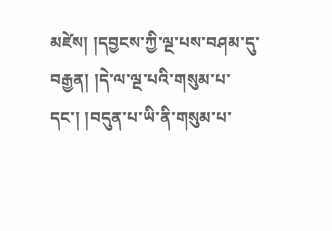མཛེས། །དབྱངས་ཀྱི་ལྔ་པས་བཤམ་དུ་བརྒྱན། །དེ་ལ་ལྔ་པའི་གསུམ་པ་དང་། །བདུན་པ་ཡི་ནི་གསུམ་པ་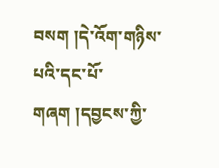བསག །དེ་འོག་གཉིས་པའི་དང་པོ་གཞག །དབྱངས་ཀྱི་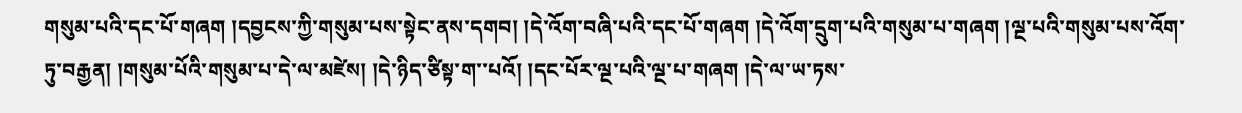གསུམ་པའི་དང་པོ་གཞག །དབྱངས་ཀྱི་གསུམ་པས་སྟེང་ནས་དགབ། །དེ་འོག་བཞི་པའི་དང་པོ་གཞག །དེ་འོག་དྲུག་པའི་གསུམ་པ་གཞག །ལྔ་པའི་གསུམ་པས་འོག་ཏུ་བརྒྱན། །གསུམ་པོའི་གསུམ་པ་དེ་ལ་མཛེས། །དེ་ཉིད་ཙིསྟ་ག་་པའོ། །དང་པོར་ལྔ་པའི་ལྔ་པ་གཞག །དེ་ལ་ཡ་ཏས་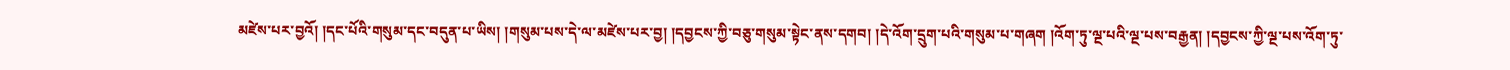མཛེས་པར་བྱའོ། །དང་པོའི་གསུམ་དང་བདུན་པ་ཡིས། །གསུམ་པས་དེ་ལ་མཛེས་པར་བྱ། །དབྱངས་ཀྱི་བཅུ་གསུམ་སྟེང་ནས་དགབ། །དེ་འོག་དྲུག་པའི་གསུམ་པ་གཞག །འོག་ཏུ་ལྔ་པའི་ལྔ་པས་བརྒྱན། །དབྱངས་ཀྱི་ལྔ་པས་འོག་ཏུ་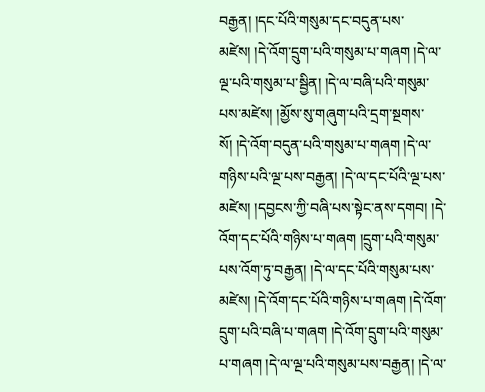བརྒྱན། །དང་པོའི་གསུམ་དང་བདུན་པས་མཛེས། །དེ་འོག་དྲུག་པའི་གསུམ་པ་གཞག །དེ་ལ་ལྔ་པའི་གསུམ་པ་སྦྱིན། །དེ་ལ་བཞི་པའི་གསུམ་པས་མཛེས། །མྱོས་སུ་གཞུག་པའི་དྲག་སྔགས་སོ། །དེ་འོག་བདུན་པའི་གསུམ་པ་གཞག །དེ་ལ་གཉིས་པའི་ལྔ་པས་བརྒྱན། །དེ་ལ་དང་པོའི་ལྔ་པས་མཛེས། །དབྱངས་ཀྱི་བཞི་པས་སྟེང་ནས་དགབ། །དེ་འོག་དང་པོའི་གཉིས་པ་གཞག །དྲུག་པའི་གསུམ་པས་འོག་ཏུ་བརྒྱན། །དེ་ལ་དང་པོའི་གསུམ་པས་མཛེས། །དེ་འོག་དང་པོའི་གཉིས་པ་གཞག །དེ་འོག་དྲུག་པའི་བཞི་པ་གཞག །དེ་འོག་དྲུག་པའི་གསུམ་པ་གཞག །དེ་ལ་ལྔ་པའི་གསུམ་པས་བརྒྱན། །དེ་ལ་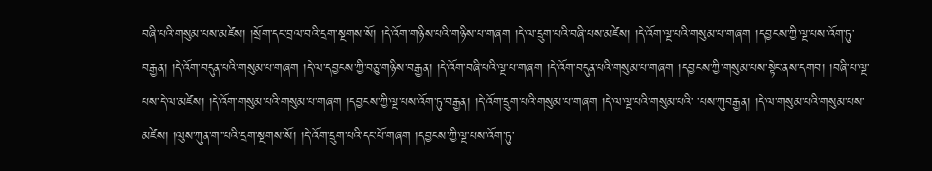བཞི་པའི་གསུམ་པས་མཛེས། །སྲོག་དང་བྲལ་བའི་དྲག་སྔགས་སོ། །དེ་འོག་གཉིས་པའི་གཉིས་པ་གཞག །དེ་ལ་དྲུག་པའི་བཞི་པས་མཛེས། །དེ་འོག་ལྔ་པའི་གསུམ་པ་གཞག །དབྱངས་ཀྱི་ལྔ་པས་འོག་ཏུ་བརྒྱན། །དེ་འོག་བདུན་པའི་གསུམ་པ་གཞག །དེ་ལ་དབྱངས་ཀྱི་བཅུ་གཉིས་བརྒྱན། །དེ་འོག་བཞི་པའི་ལྔ་པ་གཞག །དེ་འོག་བདུན་པའི་གསུམ་པ་གཞག །དབྱངས་ཀྱི་གསུམ་པས་སྟེང་ནས་དགབ། །བཞི་པ་ལྔ་པས་དེ་ལ་མཛེས། །དེ་འོག་གསུམ་པའི་གསུམ་པ་གཞག །དབྱངས་ཀྱི་ལྔ་པས་འོག་ཏུ་བརྒྱན། །དེ་འོག་དྲུག་པའི་གསུམ་པ་གཞག །དེ་ལ་ལྔ་པའི་གསུམ་པའི་ ་པས་ཀུབརྒྱན། །དེ་ལ་གསུམ་པའི་གསུམ་པས་མཛེས། །ལུས་ཀུན་ག་་པའི་དྲག་སྔགས་སོ། །དེ་འོག་དྲུག་པའི་དང་པོ་གཞག །དབྱངས་ཀྱི་ལྔ་པས་འོག་ཏུ་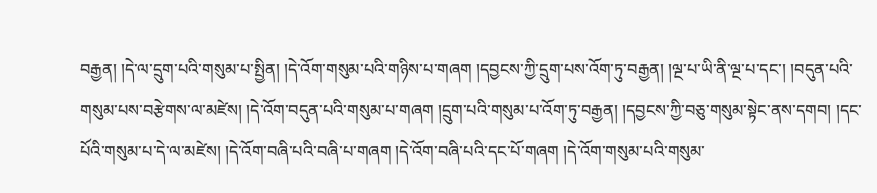བརྒྱན། །དེ་ལ་དྲུག་པའི་གསུམ་པ་སྤྱིན། །དེ་འོག་གསུམ་པའི་གཉིས་པ་གཞག །དབྱངས་ཀྱི་དྲུག་པས་འོག་ཏུ་བརྒྱན། །ལྔ་པ་ཡི་ནི་ལྔ་པ་དང་། །བདུན་པའི་གསུམ་པས་བརྩེགས་ལ་མཛེས། །དེ་འོག་བདུན་པའི་གསུམ་པ་གཞག །དྲུག་པའི་གསུམ་པ་འོག་ཏུ་བརྒྱན། །དབྱངས་ཀྱི་བཅུ་གསུམ་སྟེང་ནས་དགབ། །དང་པོའི་གསུམ་པ་དེ་ལ་མཛེས། །དེ་འོག་བཞི་པའི་བཞི་པ་གཞག །དེ་འོག་བཞི་པའི་དང་པོ་གཞག །དེ་འོག་གསུམ་པའི་གསུམ་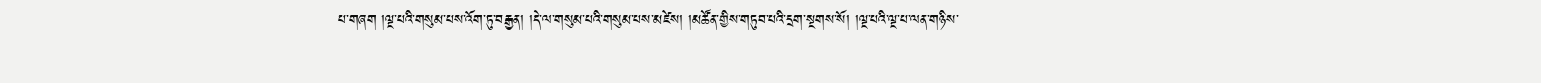པ་གཞག །ལྔ་པའི་གསུམ་པས་འོག་ཏུ་བརྒྱན། །དེ་ལ་གསུམ་པའི་གསུམ་པས་མཛེས། །མཚོན་གྱིས་གཏུབ་པའི་དྲག་སྔགས་སོ། །ལྔ་པའི་ལྔ་པ་ལན་གཉིས་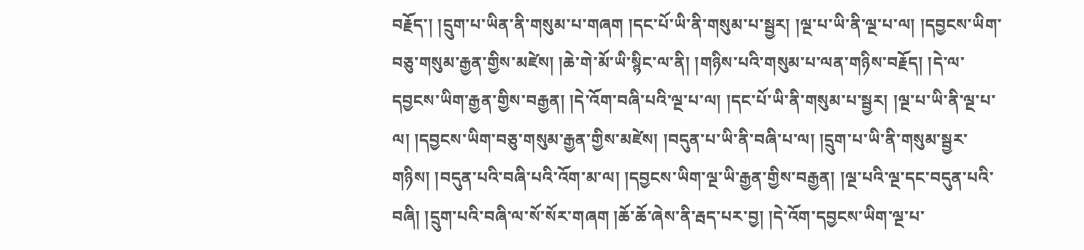བརྗོད་། །དྲུག་པ་ཡིན་ནི་གསུམ་པ་གཞག །དང་པོ་ཡི་ནི་གསུམ་པ་སྦྱར། །ལྔ་པ་ཡི་ནི་ལྔ་པ་ལ། །དབྱངས་ཡིག་བཅུ་གསུམ་རྒྱན་གྱིས་མཛེས། །ཆེ་གེ་མོ་ཡི་སྙིང་ལ་ནི། །གཉིས་པའི་གསུམ་པ་ལན་གཉིས་བརྗོད། །དེ་ལ་དབྱངས་ཡིག་རྒྱན་གྱིས་བརྒྱན། །དེ་འོག་བཞི་པའི་ལྔ་པ་ལ། །དང་པོ་ཡི་ནི་གསུམ་པ་སྦྱར། །ལྔ་པ་ཡི་ནི་ལྔ་པ་ལ། །དབྱངས་ཡིག་བཅུ་གསུམ་རྒྱན་གྱིས་མཛེས། །བདུན་པ་ཡི་ནི་བཞི་པ་ལ། །དྲུག་པ་ཡི་ནི་གསུམ་སྦྱར་གཉིས། །བདུན་པའི་བཞི་པའི་འོག་མ་ལ། །དབྱངས་ཡིག་ལྔ་ཡི་རྒྱན་གྱིས་བརྒྱན། །ལྔ་པའི་ལྔ་དང་བདུན་པའི་བཞི། །དྲུག་པའི་བཞི་ལ་སོ་སོར་གཞག །ཆོ་ཆོ་ཞེས་ནི་རྦད་པར་བྱ། །དེ་འོག་དབྱངས་ཡིག་ལྔ་པ་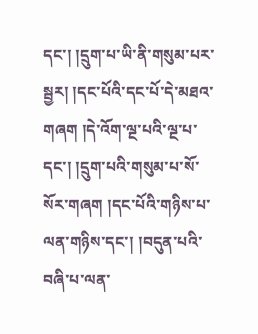དང་། །དྲུག་པ་ཡི་ནི་གསུམ་པར་སྦྱར། །དང་པོའི་དང་པོ་དེ་མཐའ་གཞག །དེ་འོག་ལྔ་པའི་ལྔ་པ་དང་། །དྲུག་པའི་གསུམ་པ་སོ་སོར་གཞག །དང་པོའི་གཉིས་པ་ལན་གཉིས་དང་། །བདུན་པའི་བཞི་པ་ལན་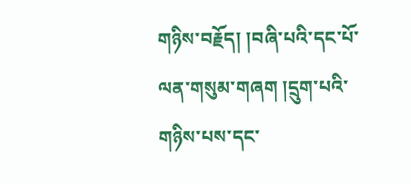གཉིས་བརྗོད། །བཞི་པའི་དང་པོ་ལན་གསུམ་གཞག །དྲུག་པའི་གཉིས་པས་དང་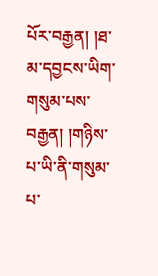པོར་བརྒྱན། །ཐ་མ་དབྱངས་ཡིག་གསུམ་པས་བརྒྱན། །གཉིས་པ་ཡི་ནི་གསུམ་པ་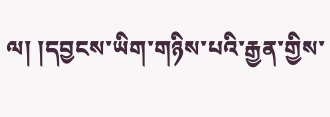ལ། །དབྱངས་ཡིག་གཉིས་པའི་རྒྱན་གྱིས་